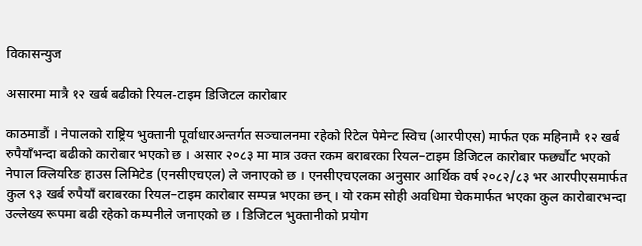विकासन्युज

असारमा मात्रै १२ खर्ब बढीको रियल-टाइम डिजिटल कारोबार

काठमाडौं । नेपालको राष्ट्रिय भुक्तानी पूर्वाधारअन्तर्गत सञ्चालनमा रहेको रिटेल पेमेन्ट स्विच (आरपीएस) मार्फत एक महिनामै १२ खर्ब रुपैयाँभन्दा बढीको कारोबार भएको छ । असार २०८३ मा मात्र उक्त रकम बराबरका रियल–टाइम डिजिटल कारोबार फर्छ्यौट भएको नेपाल क्लियरिङ हाउस लिमिटेड (एनसीएचएल) ले जनाएको छ । एनसीएचएलका अनुसार आर्थिक वर्ष २०८२/८३ भर आरपीएसमार्फत कुल ९३ खर्ब रुपैयाँ बराबरका रियल–टाइम कारोबार सम्पन्न भएका छन् । यो रकम सोही अवधिमा चेकमार्फत भएका कुल कारोबारभन्दा उल्लेख्य रूपमा बढी रहेको कम्पनीले जनाएको छ । डिजिटल भुक्तानीको प्रयोग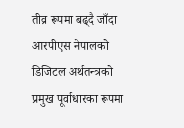तीव्र रूपमा बढ्दै जाँदा आरपीएस नेपालको डिजिटल अर्थतन्त्रको प्रमुख पूर्वाधारका रूपमा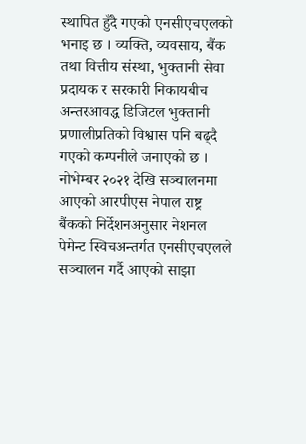स्थापित हुँदै गएको एनसीएचएलको भनाइ छ । व्यक्ति, व्यवसाय, बैंक तथा वित्तीय संस्था, भुक्तानी सेवा प्रदायक र सरकारी निकायबीच अन्तरआवद्ध डिजिटल भुक्तानी प्रणालीप्रतिको विश्वास पनि बढ्दै गएको कम्पनीले जनाएको छ । नोभेम्बर २०२१ देखि सञ्चालनमा आएको आरपीएस नेपाल राष्ट्र बैंकको निर्देशनअनुसार नेशनल पेमेन्ट स्विचअन्तर्गत एनसीएचएलले सञ्चालन गर्दै आएको साझा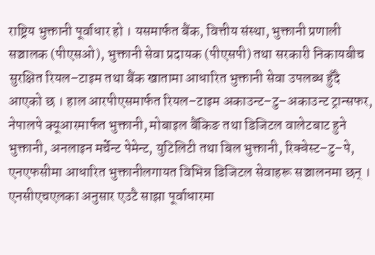राष्ट्रिय भुक्तानी पूर्वाधार हो । यसमार्फत बैंक, वित्तीय संस्था, भुक्तानी प्रणाली सञ्चालक (पीएसओ), भुक्तानी सेवा प्रदायक (पीएसपी) तथा सरकारी निकायबीच सुरक्षित रियल–टाइम तथा बैंक खातामा आधारित भुक्तानी सेवा उपलब्ध हुँदै आएको छ । हाल आरपीएसमार्फत रियल–टाइम अकाउन्ट–टु–अकाउन्ट ट्रान्सफर, नेपालपे क्यूआरमार्फत भुक्तानी, मोबाइल बैंकिङ तथा डिजिटल वालेटबाट हुने भुक्तानी, अनलाइन मर्चेन्ट पेमेन्ट, युटिलिटी तथा बिल भुक्तानी, रिक्वेस्ट–टु–पे, एनएफसीमा आधारित भुक्तानीलगायत विभिन्न डिजिटल सेवाहरू सञ्चालनमा छन् । एनसीएचएलका अनुसार एउटै साझा पूर्वाधारमा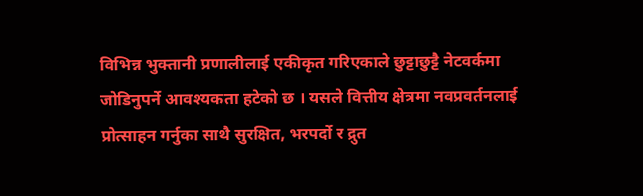विभिन्न भुक्तानी प्रणालीलाई एकीकृत गरिएकाले छुट्टाछुट्टै नेटवर्कमा जोडिनुपर्ने आवश्यकता हटेको छ । यसले वित्तीय क्षेत्रमा नवप्रवर्तनलाई प्रोत्साहन गर्नुका साथै सुरक्षित, भरपर्दो र द्रुत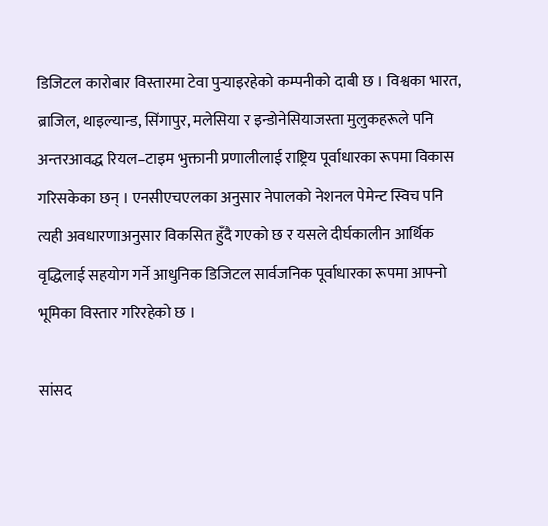डिजिटल कारोबार विस्तारमा टेवा पुर्‍याइरहेको कम्पनीको दाबी छ । विश्वका भारत, ब्राजिल, थाइल्यान्ड, सिंगापुर, मलेसिया र इन्डोनेसियाजस्ता मुलुकहरूले पनि अन्तरआवद्ध रियल–टाइम भुक्तानी प्रणालीलाई राष्ट्रिय पूर्वाधारका रूपमा विकास गरिसकेका छन् । एनसीएचएलका अनुसार नेपालको नेशनल पेमेन्ट स्विच पनि त्यही अवधारणाअनुसार विकसित हुँदै गएको छ र यसले दीर्घकालीन आर्थिक वृद्धिलाई सहयोग गर्ने आधुनिक डिजिटल सार्वजनिक पूर्वाधारका रूपमा आफ्नो भूमिका विस्तार गरिरहेको छ ।

सांसद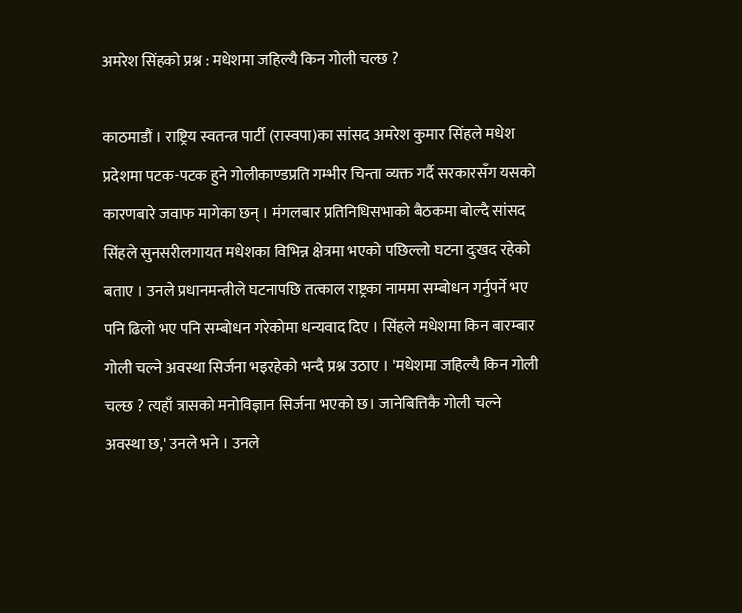अमरेश सिंहको प्रश्न : मधेशमा जहिल्यै किन गोली चल्छ ?

काठमाडौं । राष्ट्रिय स्वतन्त्र पार्टी (रास्वपा)का सांसद अमरेश कुमार सिंहले मधेश प्रदेशमा पटक-पटक हुने गोलीकाण्डप्रति गम्भीर चिन्ता व्यक्त गर्दै सरकारसँग यसको कारणबारे जवाफ मागेका छन् । मंगलबार प्रतिनिधिसभाको बैठकमा बोल्दै सांसद सिंहले सुनसरीलगायत मधेशका विभिन्न क्षेत्रमा भएको पछिल्लो घटना दुःखद रहेको बताए । उनले प्रधानमन्त्रीले घटनापछि तत्काल राष्ट्रका नाममा सम्बोधन गर्नुपर्ने भए पनि ढिलो भए पनि सम्बोधन गरेकोमा धन्यवाद दिए । सिंहले मधेशमा किन बारम्बार गोली चल्ने अवस्था सिर्जना भइरहेको भन्दै प्रश्न उठाए । 'मधेशमा जहिल्यै किन गोली चल्छ ? त्यहाँ त्रासको मनोविज्ञान सिर्जना भएको छ। जानेबित्तिकै गोली चल्ने अवस्था छ,' उनले भने । उनले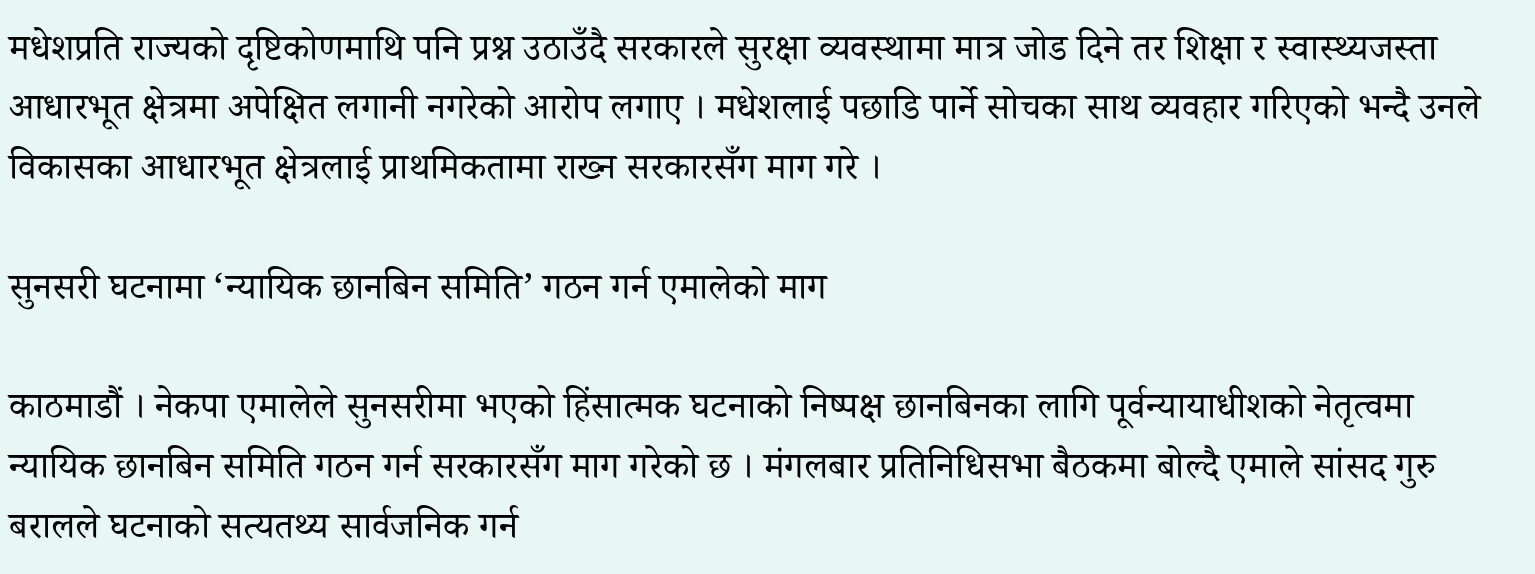मधेशप्रति राज्यको दृष्टिकोणमाथि पनि प्रश्न उठाउँदै सरकारले सुरक्षा व्यवस्थामा मात्र जोड दिने तर शिक्षा र स्वास्थ्यजस्ता आधारभूत क्षेत्रमा अपेक्षित लगानी नगरेको आरोप लगाए । मधेशलाई पछाडि पार्ने सोचका साथ व्यवहार गरिएको भन्दै उनले विकासका आधारभूत क्षेत्रलाई प्राथमिकतामा राख्न सरकारसँग माग गरे ।

सुनसरी घटनामा ‘न्यायिक छानबिन समिति’ गठन गर्न एमालेको माग

काठमाडौं । नेकपा एमालेले सुनसरीमा भएको हिंसात्मक घटनाको निष्पक्ष छानबिनका लागि पूर्वन्यायाधीशको नेतृत्वमा न्यायिक छानबिन समिति गठन गर्न सरकारसँग माग गरेको छ । मंगलबार प्रतिनिधिसभा बैठकमा बोल्दै एमाले सांसद गुरु बरालले घटनाको सत्यतथ्य सार्वजनिक गर्न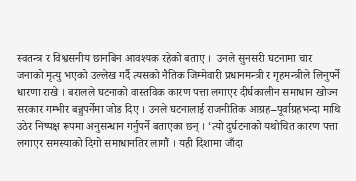स्वतन्त्र र विश्वसनीय छानबिन आवश्यक रहेको बताए ।  उनले सुनसरी घटनामा चार जनाको मृत्यु भएको उल्लेख गर्दै त्यसको नैतिक जिम्मेवारी प्रधानमन्त्री र गृहमन्त्रीले लिनुपर्ने धारणा राखे । बरालले घटनाको वास्तविक कारण पत्ता लगाएर दीर्घकालीन समाधान खोज्न सरकार गम्भीर बन्नुपर्नेमा जोड दिए । उनले घटनालाई राजनीतिक आग्रह–पूर्वाग्रहभन्दा माथि उठेर निष्पक्ष रूपमा अनुसन्धान गर्नुपर्ने बताएका छन् । ‘त्यो दुर्घटनाको यथोचित कारण पत्ता लगाएर समस्याको दिगो समाधानतिर लागौं । यही दिशामा जाँदा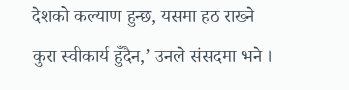देशको कल्याण हुन्छ, यसमा हठ राख्ने कुरा स्वीकार्य हुँदैन,’ उनले संसदमा भने ।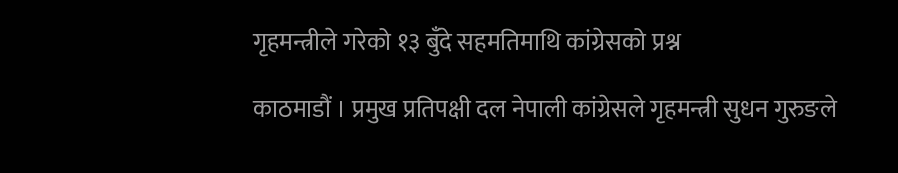गृहमन्त्रीले गरेको १३ बुँदे सहमतिमाथि कांग्रेसको प्रश्न

काठमाडौं । प्रमुख प्रतिपक्षी दल नेपाली कांग्रेसले गृहमन्त्री सुधन गुरुङले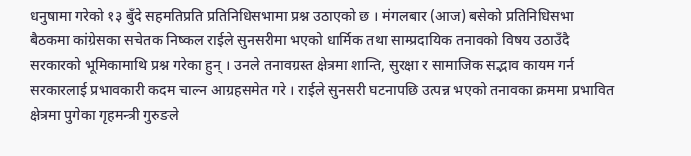धनुषामा गरेको १३ बुँदे सहमतिप्रति प्रतिनिधिसभामा प्रश्न उठाएको छ । मंगलबार (आज) बसेको प्रतिनिधिसभा बैठकमा कांग्रेसका सचेतक निष्कल राईले सुनसरीमा भएको धार्मिक तथा साम्प्रदायिक तनावको विषय उठाउँदै सरकारको भूमिकामाथि प्रश्न गरेका हुन् । उनले तनावग्रस्त क्षेत्रमा शान्ति, सुरक्षा र सामाजिक सद्भाव कायम गर्न सरकारलाई प्रभावकारी कदम चाल्न आग्रहसमेत गरे । राईले सुनसरी घटनापछि उत्पन्न भएको तनावका क्रममा प्रभावित क्षेत्रमा पुगेका गृहमन्त्री गुरुङले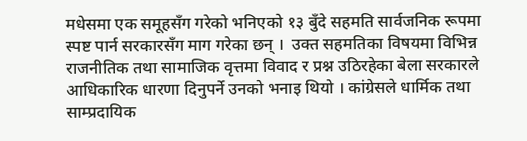मधेसमा एक समूहसँग गरेको भनिएको १३ बुँदे सहमति सार्वजनिक रूपमा स्पष्ट पार्न सरकारसँग माग गरेका छन् ।  उक्त सहमतिका विषयमा विभिन्न राजनीतिक तथा सामाजिक वृत्तमा विवाद र प्रश्न उठिरहेका बेला सरकारले आधिकारिक धारणा दिनुपर्ने उनको भनाइ थियो । कांग्रेसले धार्मिक तथा साम्प्रदायिक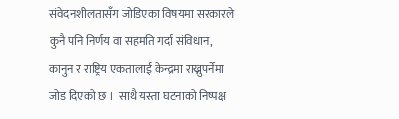संवेदनशीलतासँग जोडिएका विषयमा सरकारले कुनै पनि निर्णय वा सहमति गर्दा संविधान, कानुन र राष्ट्रिय एकतालाई केन्द्रमा राख्नुपर्नेमा जोड दिएको छ ।  साथै यस्ता घटनाको निष्पक्ष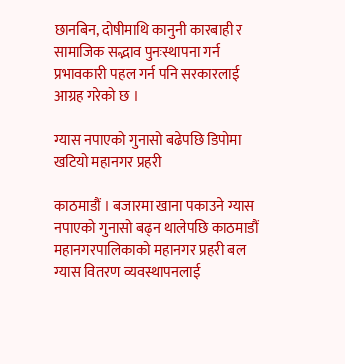छानबिन, दोषीमाथि कानुनी कारबाही र सामाजिक सद्भाव पुनःस्थापना गर्न प्रभावकारी पहल गर्न पनि सरकारलाई आग्रह गरेको छ ।

ग्यास नपाएको गुनासो बढेपछि डिपोमा खटियो महानगर प्रहरी

काठमाडौं । बजारमा खाना पकाउने ग्यास नपाएको गुनासो बढ्न थालेपछि काठमाडौं महानगरपालिकाको महानगर प्रहरी बल ग्यास वितरण व्यवस्थापनलाई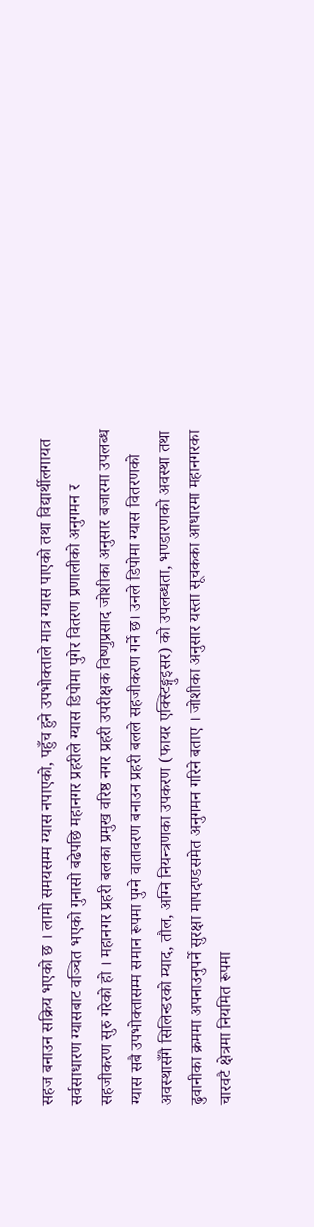सहज बनाउन सक्रिय भएको छ । लामो समयसम्म ग्यास नपाएको, पहुँच हुने उपभोक्ताले मात्र ग्यास पाएको तथा विद्यार्थीलगायत सर्वसाधारण ग्यासबाट वञ्चित भएको गुनासो बढेपछि महानगर प्रहरीले ग्यास डिपोमा पुगेर वितरण प्रणालीको अनुगमन र सहजीकरण सुरु गरेको हो । महानगर प्रहरी बलका प्रमुख वरिष्ठ नगर प्रहरी उपरीक्षक विष्णुप्रसाद जोशीका अनुसार बजारमा उपलब्ध ग्यास सबै उपभोक्तासम्म समान रूपमा पुग्ने वातावरण बनाउन प्रहरी बलले सहजीकरण गर्ने छ। उनले डिपोमा ग्यास वितरणको अवस्थासँगै सिलिन्डरको म्याद, तौल, अग्नि नियन्त्रणका उपकरण (फायर एक्स्टिङ्गुइसर) को उपलब्धता, भण्डारणको अवस्था तथा ढुवानीका क्रममा अपनाउनुपर्ने सुरक्षा मापदण्डसमेत अनुगमन गरिने बताए । जोशीका अनुसार यस्ता सूचकका आधारमा महानगरका चारवटै क्षेत्रमा नियमित रूपमा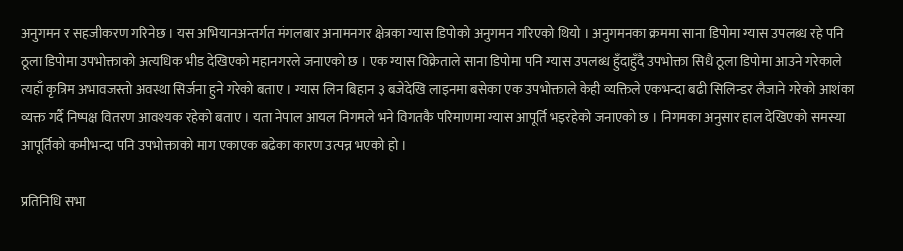अनुगमन र सहजीकरण गरिनेछ । यस अभियानअन्तर्गत मंगलबार अनामनगर क्षेत्रका ग्यास डिपोको अनुगमन गरिएको थियो । अनुगमनका क्रममा साना डिपोमा ग्यास उपलब्ध रहे पनि ठूला डिपोमा उपभोक्ताको अत्यधिक भीड देखिएको महानगरले जनाएको छ । एक ग्यास विक्रेताले साना डिपोमा पनि ग्यास उपलब्ध हुँदाहुँदै उपभोक्ता सिधै ठूला डिपोमा आउने गरेकाले त्यहाँ कृत्रिम अभावजस्तो अवस्था सिर्जना हुने गरेको बताए । ग्यास लिन बिहान ३ बजेदेखि लाइनमा बसेका एक उपभोक्ताले केही व्यक्तिले एकभन्दा बढी सिलिन्डर लैजाने गरेको आशंका व्यक्त गर्दै निष्पक्ष वितरण आवश्यक रहेको बताए । यता नेपाल आयल निगमले भने विगतकै परिमाणमा ग्यास आपूर्ति भइरहेको जनाएको छ । निगमका अनुसार हाल देखिएको समस्या आपूर्तिको कमीभन्दा पनि उपभोक्ताको माग एकाएक बढेका कारण उत्पन्न भएको हो ।

प्रतिनिधि सभा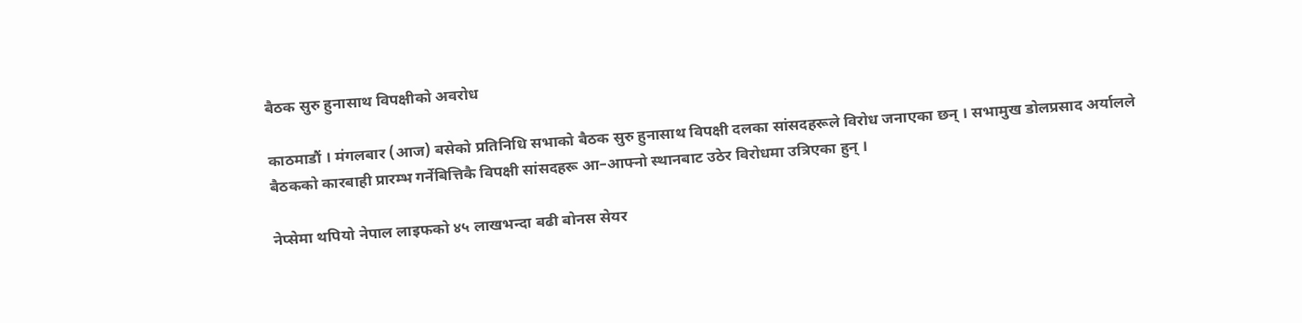बैठक सुरु हुनासाथ विपक्षीको अवरोध

काठमाडौं । मंगलबार (आज) बसेको प्रतिनिधि सभाको बैठक सुरु हुनासाथ विपक्षी दलका सांसदहरूले विरोध जनाएका छन् । सभामुख डोलप्रसाद अर्यालले बैठकको कारबाही प्रारम्भ गर्नेबित्तिकै विपक्षी सांसदहरू आ–आफ्नो स्थानबाट उठेर विरोधमा उत्रिएका हुन् ।

नेप्सेमा थपियो नेपाल लाइफको ४५ लाखभन्दा बढी बोनस सेयर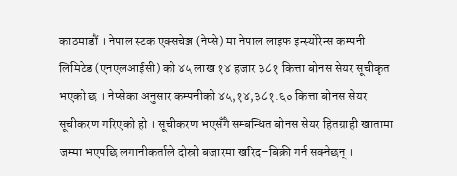काठमाडौं । नेपाल स्टक एक्सचेञ्ज (नेप्से) मा नेपाल लाइफ इन्स्योरेन्स कम्पनी लिमिटेड (एनएलआईसी) को ४५ लाख १४ हजार ३८१ कित्ता बोनस सेयर सूचीकृत भएको छ । नेप्सेका अनुसार कम्पनीको ४५,१४,३८१.६० कित्ता बोनस सेयर सूचीकरण गरिएको हो । सूचीकरण भएसँगै सम्बन्धित बोनस सेयर हितग्राही खातामा जम्मा भएपछि लगानीकर्ताले दोस्रो बजारमा खरिद–बिक्री गर्न सक्नेछन् ।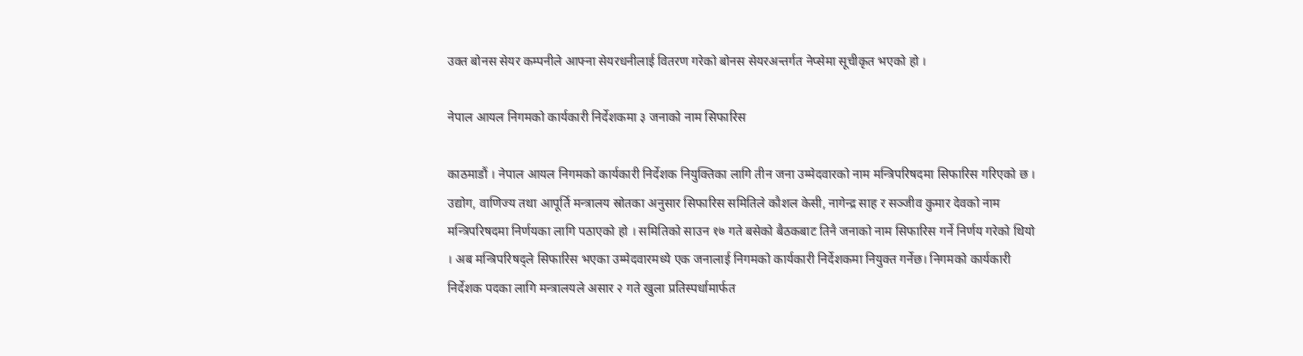उक्त बोनस सेयर कम्पनीले आफ्ना सेयरधनीलाई वितरण गरेको बोनस सेयरअन्तर्गत नेप्सेमा सूचीकृत भएको हो ।

नेपाल आयल निगमको कार्यकारी निर्देशकमा ३ जनाको नाम सिफारिस

काठमाडौं । नेपाल आयल निगमको कार्यकारी निर्देशक नियुक्तिका लागि तीन जना उम्मेदवारको नाम मन्त्रिपरिषदमा सिफारिस गरिएको छ ।  उद्योग, वाणिज्य तथा आपूर्ति मन्त्रालय स्रोतका अनुसार सिफारिस समितिले कौशल केसी, नागेन्द्र साह र सञ्जीव कुमार देवको नाम मन्त्रिपरिषदमा निर्णयका लागि पठाएको हो । समितिको साउन १७ गते बसेको बैठकबाट तिनै जनाको नाम सिफारिस गर्ने निर्णय गरेको थियो । अब मन्त्रिपरिषद्ले सिफारिस भएका उम्मेदवारमध्ये एक जनालाई निगमको कार्यकारी निर्देशकमा नियुक्त गर्नेछ। निगमको कार्यकारी निर्देशक पदका लागि मन्त्रालयले असार २ गते खुला प्रतिस्पर्धामार्फत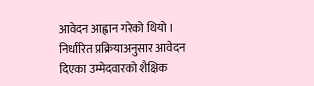आवेदन आह्वान गरेको थियो ।  निर्धारित प्रक्रियाअनुसार आवेदन दिएका उम्मेदवारको शैक्षिक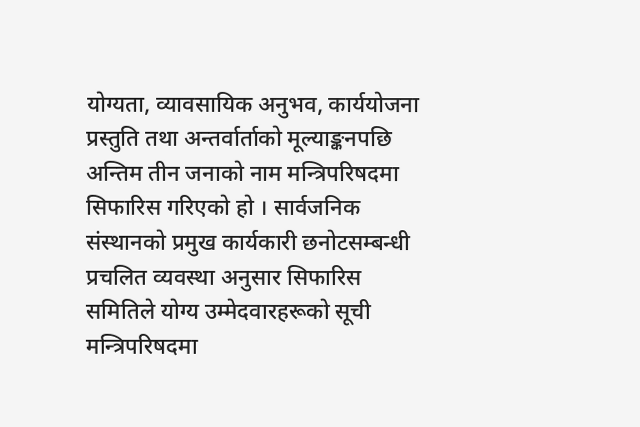योग्यता, व्यावसायिक अनुभव, कार्ययोजना प्रस्तुति तथा अन्तर्वार्ताको मूल्याङ्कनपछि अन्तिम तीन जनाको नाम मन्त्रिपरिषदमा सिफारिस गरिएको हो । सार्वजनिक संस्थानको प्रमुख कार्यकारी छनोटसम्बन्धी प्रचलित व्यवस्था अनुसार सिफारिस समितिले योग्य उम्मेदवारहरूको सूची मन्त्रिपरिषदमा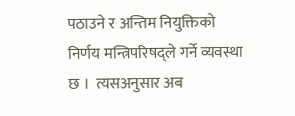पठाउने र अन्तिम नियुक्तिको निर्णय मन्त्रिपरिषद्ले गर्ने व्यवस्था छ ।  त्यसअनुसार अब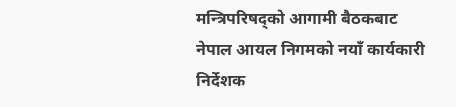मन्त्रिपरिषद्को आगामी बैठकबाट नेपाल आयल निगमको नयाँ कार्यकारी निर्देशक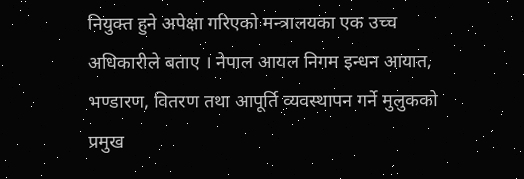नियुक्त हुने अपेक्षा गरिएको मन्त्रालयका एक उच्च अधिकारीले बताए । नेपाल आयल निगम इन्धन आयात, भण्डारण, वितरण तथा आपूर्ति व्यवस्थापन गर्ने मुलुकको प्रमुख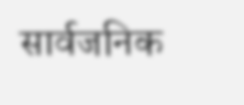सार्वजनिक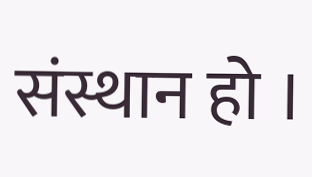संस्थान हो ।